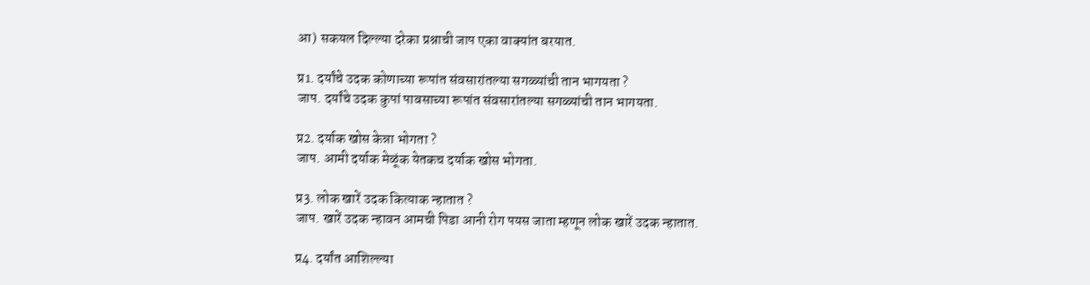आ) सकयल दिल्ल्या दरेका प्रश्नाची जाप एका वाक्यांत बरयात.

प्र1. दर्यांचे उदक कोणाच्या रूपांत संवसारांतल्या सगळ्यांची तान भागयता ?
जाप. दर्यांचे उदक कुपां पावसाच्या रूपांत संवसारांतल्या सगळ्यांची तान भागयता.

प्र2. दर्याक खोस केन्ना भोगता ?
जाप. आमी दर्याक मेळूंक येतकच दर्याक खोस भोगता.

प्र3. लोक खारें उदक कित्याक न्हातात ?
जाप. खारें उदक न्हावन आमची पिडा आनी रोग पयस जाता म्हणून लोक खारें उदक न्हातात.

प्र4. दर्यांत आशिल्ल्या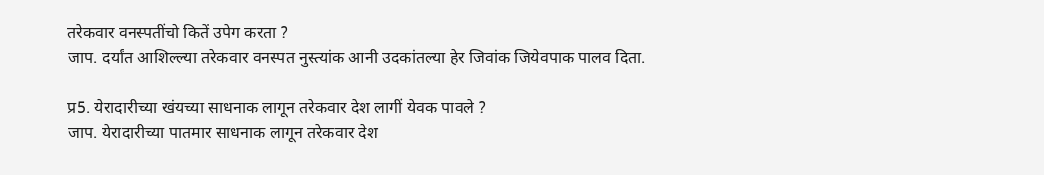तरेकवार वनस्पतींचो कितें उपेग करता ?
जाप. दर्यांत आशिल्ल्या तरेकवार वनस्पत नुस्त्यांक आनी उदकांतल्या हेर जिवांक जियेवपाक पालव दिता.

प्र5. येरादारीच्या खंयच्या साधनाक लागून तरेकवार देश लागीं येवक पावले ?
जाप. येरादारीच्या पातमार साधनाक लागून तरेकवार देश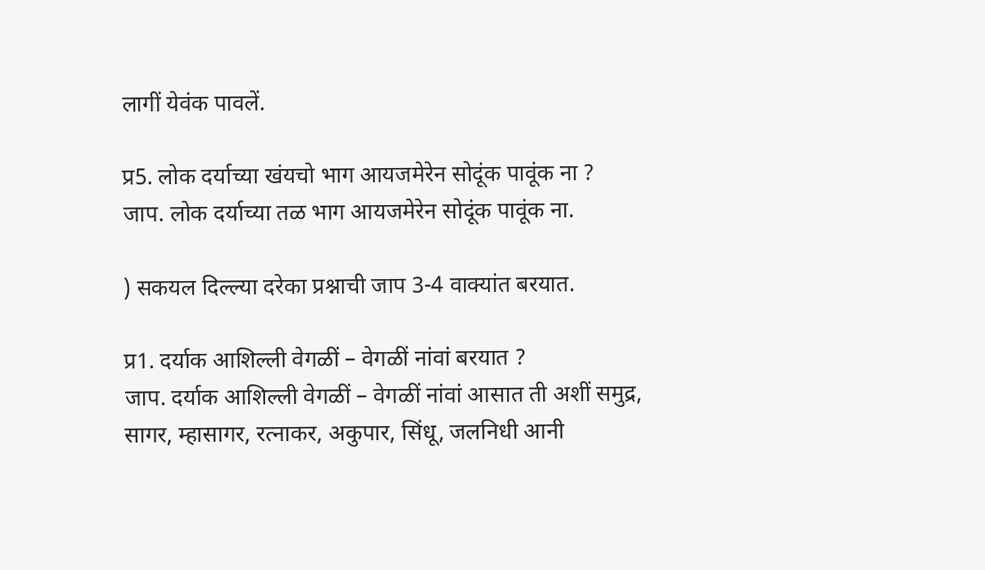लागीं येवंक पावलें.

प्र5. लोक दर्याच्या खंयचो भाग आयजमेरेन सोदूंक पावूंक ना ?
जाप. लोक दर्याच्या तळ भाग आयजमेरेन सोदूंक पावूंक ना.

) सकयल दिल्ल्या दरेका प्रश्नाची जाप 3-4 वाक्यांत बरयात.

प्र1. दर्याक आशिल्ली वेगळीं – वेगळीं नांवां बरयात ?
जाप. दर्याक आशिल्ली वेगळीं – वेगळीं नांवां आसात ती अशीं समुद्र, सागर, म्हासागर, रत्नाकर, अकुपार, सिंधू, जलनिधी आनी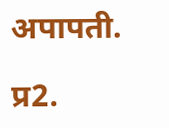अपापती.

प्र2.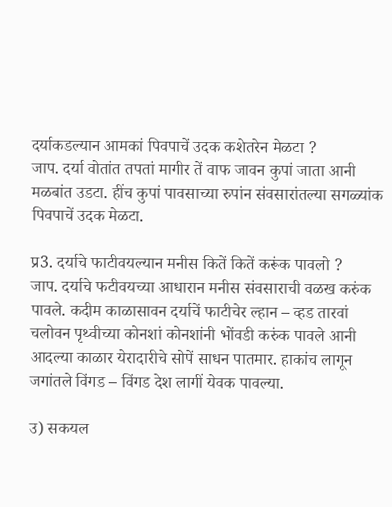दर्याकडल्यान आमकां पिवपाचें उदक कशेतरेन मेळटा ?
जाप. दर्या वोतांत तपतां मागीर तें वाफ जावन कुपां जाता आनी मळबांत उडटा. हींच कुपां पावसाच्या रुपांन संवसारांतल्या सगळ्यांक पिवपाचें उदक मेळटा.

प्र3. दर्याचे फाटीवयल्यान मनीस कितें कितें करूंक पावलो ?
जाप. दर्याचे फटीवयच्या आधारान मनीस संवसाराची वळख करुंक पावले. कदीम काळासावन दर्याचें फाटीचेर ल्हान – व्हड तारवां चलोवन पृथ्वीच्या कोनशां कोनशांनी भोंवडी करुंक पावले आनी आदल्या काळार येरादारीचे सोपें साधन पातमार. हाकांच लागून जगांतले विंगड – विंगड देश लागीं येवक पावल्या.

उ) सकयल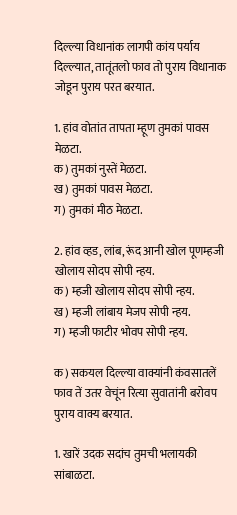दिल्ल्या विधानांक लागपी कांय पर्याय दिल्ल्यात, तातूंतलो फाव तो पुराय विधानाक   जोडून पुराय परत बरयात.

1. हांव वोतांत तापता म्हूण तुमकां पावस मेळटा.
क) तुमकां नुस्तें मेळटा.
ख) तुमकां पावस मेळटा.
ग) तुमकां मीठ मेळटा.

2. हांव व्हड, लांब, रूंद आनी खोल पूणम्हजी खोलाय सोदप सोपी न्हय.
क) म्हजी खोलाय सोदप सोपी न्हय.
ख) म्हजी लांबाय मेजप सोपी न्हय.
ग) म्हजी फाटीर भोवप सोपी न्हय.

क) सकयल दिल्ल्या वाक्यांनी कंवसातलें फाव तें उतर वेचूंन रित्या सुवातांनी बरोवप पुराय वाक्य बरयात.

1. खारें उदक सदांच तुमची भलायकी सांबाळटा.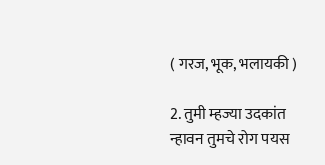( गरज, भूक, भलायकी )

2. तुमी म्हज्या उदकांत न्हावन तुमचे रोग पयस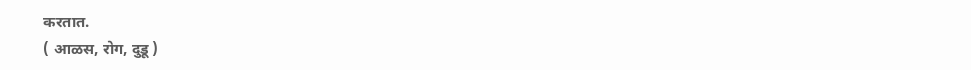करतात.
( आळस, रोग, दुडू )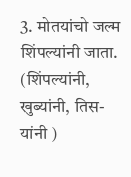3. मोतयांचो जल्म शिंपल्यांनी जाता.
(शिंपल्यांनी, खुब्यांनी, तिस-यांनी )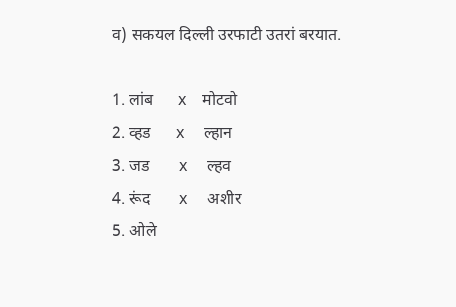व) सकयल दिल्ली उरफाटी उतरां बरयात.

1. लांब      x    मोटवो
2. व्हड      x     ल्हान
3. जड       x     ल्हव
4. रूंद       x     अशीर
5. ओले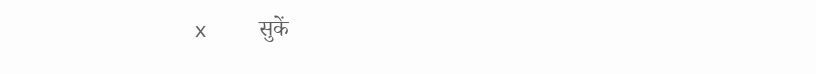x    सुकें